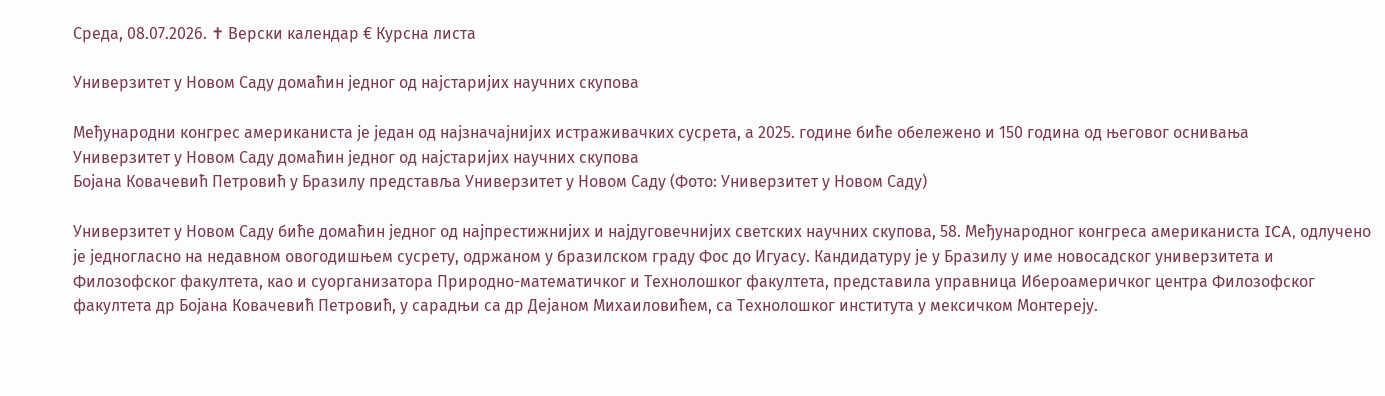Среда, 08.07.2026. ✝ Верски календар € Курсна листа

Универзитет у Новом Саду домаћин једног од најстаријих научних скупова

Међународни конгрес американиста је један од најзначајнијих истраживачких сусрета, а 2025. године биће обележено и 150 година од његовог оснивања
Универзитет у Новом Саду домаћин једног од најстаријих научних скупова
Бојана Ковачевић Петровић у Бразилу представља Универзитет у Новом Саду (Фото: Универзитет у Новом Саду)

Универзитет у Новом Саду биће домаћин једног од најпрестижнијих и најдуговечнијих светских научних скупова, 58. Међународног конгреса американиста ICA, одлучено је једногласно на недавном овогодишњем сусрету, одржаном у бразилском граду Фос до Игуасу. Кандидатуру је у Бразилу у име новосадског универзитета и Филозофског факултета, као и суорганизатора Природно-математичког и Технолошког факултета, представила управница Ибероамеричког центра Филозофског факултета др Бојана Ковачевић Петровић, у сарадњи са др Дејаном Михаиловићем, са Технолошког института у мексичком Монтереју.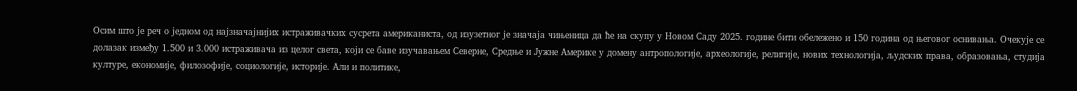Осим што је реч о једном од најзначајнијих истраживачких сусрета американиста, од изузетног је значаја чињеница да ће на скупу у Новом Саду 2025. године бити обележено и 150 година од његовог оснивања. Очекује се долазак између 1.500 и 3.000 истраживача из целог света, који се баве изучавањем Северне, Средње и Јужне Америке у домену антропологије, археологије, религије, нових технологија, људских права, образовања, студија културе, економије, филозофије, социологије, историје. Али и политике,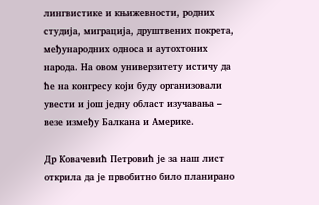лингвистике и књижевности, родних студија, миграција, друштвених покрета, међународних односа и аутохтоних народа. На овом универзитету истичу да ће на конгресу који буду организовали увести и још једну област изучавања – везе између Балкана и Америке.

Др Ковачевић Петровић је за наш лист открила да је првобитно било планирано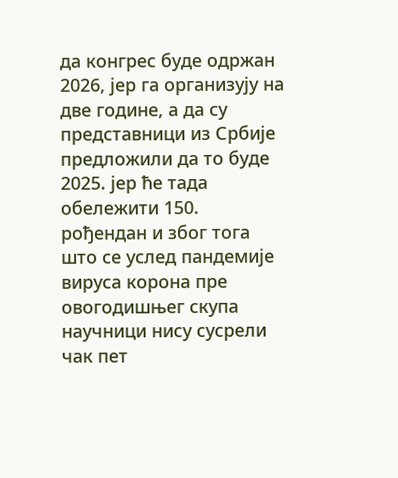да конгрес буде одржан 2026, јер га организују на две године, а да су представници из Србије предложили да то буде 2025. јер ће тада обележити 150. рођендан и због тога што се услед пандемије вируса корона пре овогодишњег скупа научници нису сусрели чак пет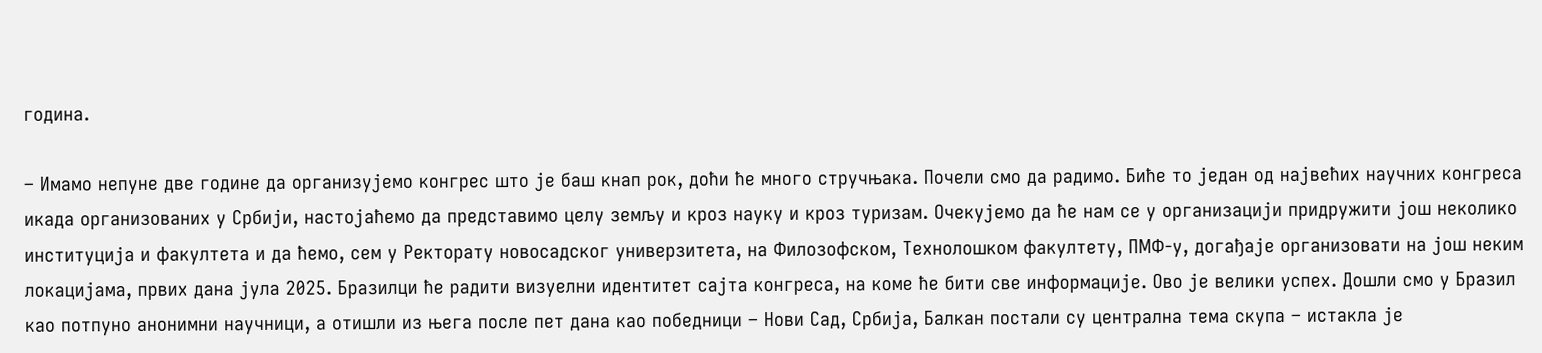година.

– Имамо непуне две године да организујемо конгрес што је баш кнап рок, доћи ће много стручњака. Почели смо да радимо. Биће то један од највећих научних конгреса икада организованих у Србији, настојаћемо да представимо целу земљу и кроз науку и кроз туризам. Очекујемо да ће нам се у организацији придружити још неколико институција и факултета и да ћемо, сем у Ректорату новосадског универзитета, на Филозофском, Технолошком факултету, ПМФ-у, догађаје организовати на још неким локацијама, првих дана јула 2025. Бразилци ће радити визуелни идентитет сајта конгреса, на коме ће бити све информације. Ово је велики успех. Дошли смо у Бразил као потпуно анонимни научници, а отишли из њега после пет дана као победници – Нови Сад, Србија, Балкан постали су централна тема скупа – истакла је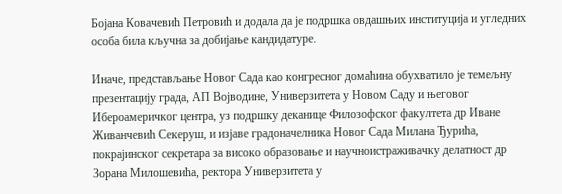Бојана Ковачевић Петровић и додала да је подршка овдашњих институција и угледних особа била кључна за добијање кандидатуре.

Иначе, представљање Новог Сада као конгресног домаћина обухватило је темељну презентацију града, АП Војводине, Универзитета у Новом Саду и његовог Ибероамеричког центра, уз подршку деканице Филозофског факултета др Иване Живанчевић Секеруш, и изјаве градоначелника Новог Сада Милана Ђурића, покрајинског секретара за високо образовање и научноистраживачку делатност др Зорана Милошевића, ректора Универзитета у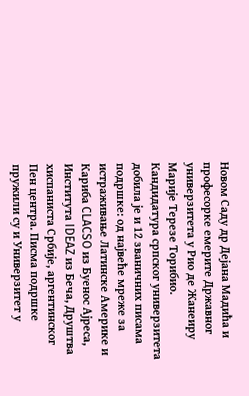Новом Саду др Дејана Мадића и професорке емерите Државног универзитета у Рио де Жанеиру Марије Терезе Торибио. Кандидатура српског универзитета добила је и 12 званичних писама подршке: од највеће мреже за истраживање Латинске Америке и Кариба CLACSO из Буенос Ајреса, Института IDEAZ из Беча, Друштва хиспаниста Србије, аргентинског Пен центра. Писма подршке пружили су и Универзитет у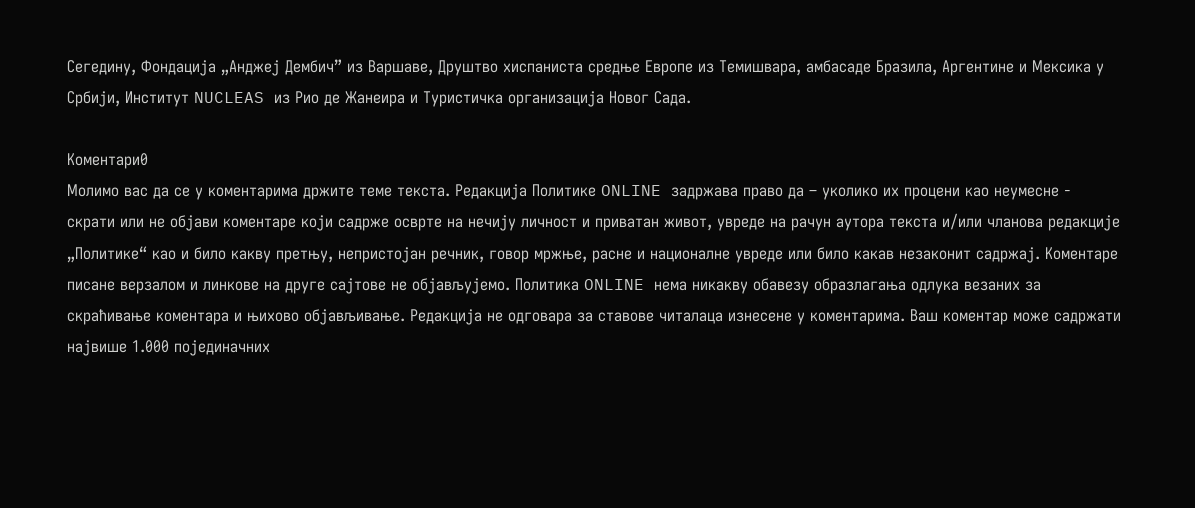Сегедину, Фондација „Анджеј Дембич” из Варшаве, Друштво хиспаниста средње Европе из Темишвара, амбасаде Бразила, Аргентине и Мексика у Србији, Институт NUCLEAS из Рио де Жанеира и Туристичка организација Новог Сада.

Коментари0
Молимо вас да се у коментарима држите теме текста. Редакција Политике ONLINE задржава право да – уколико их процени као неумесне - скрати или не објави коментаре који садрже осврте на нечију личност и приватан живот, увреде на рачун аутора текста и/или чланова редакције „Политике“ као и било какву претњу, непристојан речник, говор мржње, расне и националне увреде или било какав незаконит садржај. Коментаре писане верзалом и линкове на друге сајтове не објављујемо. Политика ONLINE нема никакву обавезу образлагања одлука везаних за скраћивање коментара и њихово објављивање. Редакција не одговара за ставове читалаца изнесене у коментарима. Ваш коментар може садржати највише 1.000 појединачних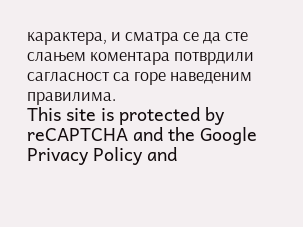карактера, и сматра се да сте слањем коментара потврдили сагласност са горе наведеним правилима.
This site is protected by reCAPTCHA and the Google Privacy Policy and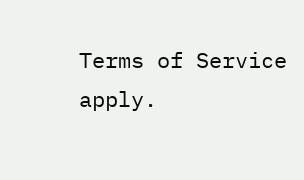Terms of Service apply.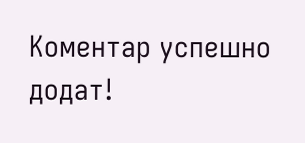Комeнтар успeшно додат!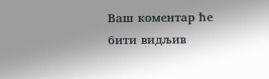Ваш комeнтар ћe бити видљив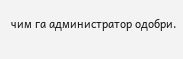чим га администратор одобри.